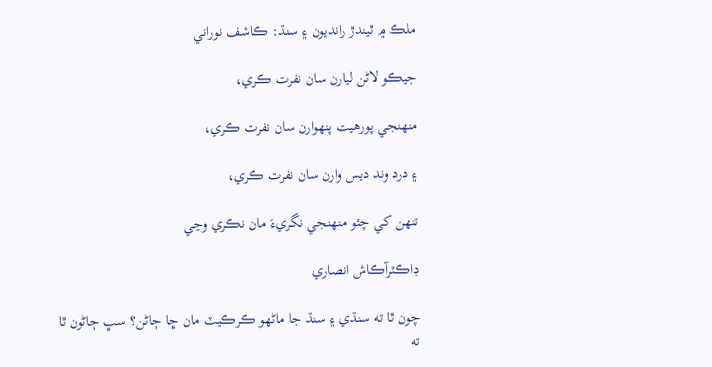ملڪ ۾ ٿيندڙ رانديون ۽ سنڌ: ڪاشف نوراني

جيڪو لاڻن ليارن سان نفرت ڪري،

منھنجي پورھيت پنھوارن سان نفرت ڪري،

۽ درد وند ديس وارن سان نفرت ڪري،

تنھن کي چئو منھنجي نگريءَ مان نڪري وڃي

ڊاڪٽرآڪاش انصاري

چون ٿا ته سنڌي ۽ سنڌ جا ماڻهو ڪرڪيٽ مان ڇا ڄاڻن؟ سڀ ڄاڻون ٿا ته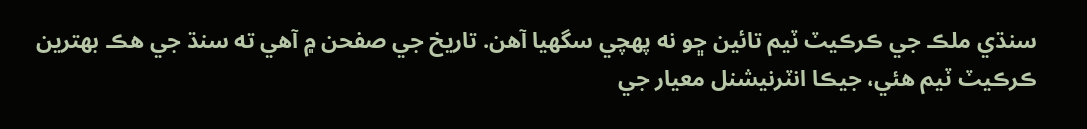سنڌي ملڪ جي ڪرڪيٽ ٽيم تائين ڇو نه پهچي سگهيا آهن. تاريخ جي صفحن ۾ آهي ته سنڌ جي هڪ بهترين ڪرڪيٽ ٽيم هئي، جيڪا انٽرنيشنل معيار جي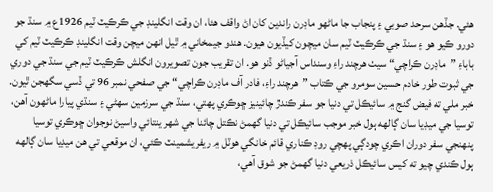هئي. جڏهن سرحد صوبي ۽ پنجاب جا ماڻهو ماڊرن راندين کان اڻ واقف هئا، ان وقت انگلينڊ جي ڪرڪيٽ ٽيم 1926ع ۾ سنڌ جو دورو ڪيو هو ۽ سنڌ جي ڪرڪيٽ ٽيم سان ميچون کيڏيون هيون. هندو جيمخاني ۾ ٿيل انهن ميچن وقت انگلينڊ ڪرڪيٽ ٽيم کي باباءِ ”ماڊرن ڪراچي“ سيٺ هرچند راءِ وسنداس آجياڻو ڏنو هو. ان تقريب جون تصويرون انگلش ڪرڪيٽ ٽيم جي سنڌ جي دوري جي ثبوت طور خادم حسين سومرو جي ڪتاب ”هرچند راءِ، فادر آف ماڊرن ڪراچي“ جي صفحي نمبر 96 تي ڏسي سگهجن ٿيون. خبر ملي ته فيض گنج ۾ سائيڪل تي دنيا جو سفر ڪندڙ چائينيز ڇوڪري پهتي، سنڌ جي سرزمين سهڻي ۽ سنڌي پيارا ماڻهون آهن، توسيا جي ميڊيا سان ڳالهه ٻول خبر موجب سائيڪل تي دنيا گهمڻ نڪتل چائنا جي شهر ينتائي واسيڻ نوجوان ڇوڪري توسيا پنهنجي سفر دوران اڪري چودڳي پهچي روڊ ڪناري قائم خانگي هوٽل ۾ ريفريشمينٽ ڪئي، ان موقعي تي هن ميڊيا سان ڳالهه ٻول ڪندي چيو ته کيس سائيڪل ذريعي دنيا گهمڻ جو شوق آهي،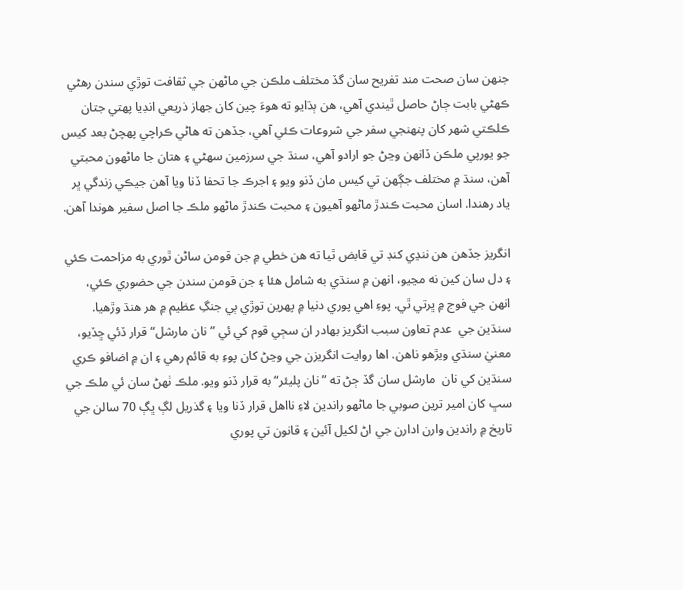جنهن سان صحت مند تفريح سان گڏ مختلف ملڪن جي ماڻهن جي ثقافت توڙي سندن رهڻي ڪهڻي بابت ڄاڻ حاصل ٿيندي آهي، هن ٻڌايو ته هوءَ چين کان جهاز ذريعي انڊيا پهتي جتان ڪلڪتي شهر کان پنهنجي سفر جي شروعات ڪئي آهي، جڏهن ته هاڻي ڪراچي پهچڻ بعد کيس جو يورپي ملڪن ڏانهن وڃڻ جو ارادو آهي، سنڌ جي سرزمين سهڻي ۽ هتان جا ماڻهون محبتي آهن، سنڌ ۾ مختلف جڳهن تي کيس مان ڏنو ويو ۽ اجرڪ جا تحفا ڏنا ويا آهن جيڪي زندگي ڀر ياد رهندا. اسان محبت ڪندڙ ماڻهو آهيون ۽ محبت ڪندڙ ماڻهو ملڪ جا اصل سفير هوندا آهن.

انگريز جڏهن هن ننڍي کنڊ تي قابض ٿيا ته هن خطي ۾ جن قومن ساڻن ٿوري به مزاحمت ڪئي ۽ دل سان کين نه مڃيو، انهن ۾ سنڌي به شامل هئا ۽ جن قومن سندن جي حضوري ڪئي، انهن جي فوج ۾ ڀرتي ٿي. پوءِ اهي پوري دنيا ۾ پهرين توڙي ٻي جنگِ عظيم ۾ هر هنڌ وڙهيا. سنڌين جي  عدم تعاون سبب انگريز بهادر ان سڄي قوم کي ئي ”نان مارشل“ قرار ڏئي ڇڏيو، معنيٰ سنڌي ويڙهو ناهن. اها روايت انگريزن جي وڃڻ کان پوءِ به قائم رهي ۽ ان ۾ اضافو ڪري سنڌين کي نان  مارشل سان گڏ ڄڻ ته ”نان پليئر“ به قرار ڏنو ويو. ملڪ ٺهڻ سان ئي ملڪ جي سڀ کان امير ترين صوبي جا ماڻهو راندين لاءِ نااهل قرار ڏنا ويا ۽ گذريل لڳ ڀڳ 70 سالن جي تاريخ ۾ راندين وارن ادارن جي اڻ لکيل آئين ۽ قانون تي پوري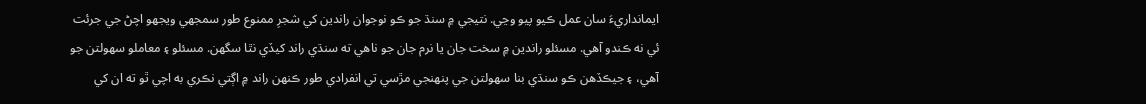ايمانداريءَ سان عمل ڪيو پيو وڃي. نتيجي ۾ سنڌ جو ڪو نوجوان راندين کي شجرِ ممنوع طور سمجهي ويجهو اچڻ جي جرئت ئي نه ڪندو آهي. مسئلو راندين ۾ سخت جان يا نرم جان جو ناهي ته سنڌي راند کيڏي نٿا سگهن. مسئلو ۽ معاملو سهولتن جو آهي، ۽ جيڪڏهن ڪو سنڌي بنا سهولتن جي پنهنجي مڙسي تي انفرادي طور ڪنهن راند ۾ اڳتي نڪري به اچي ٿو ته ان کي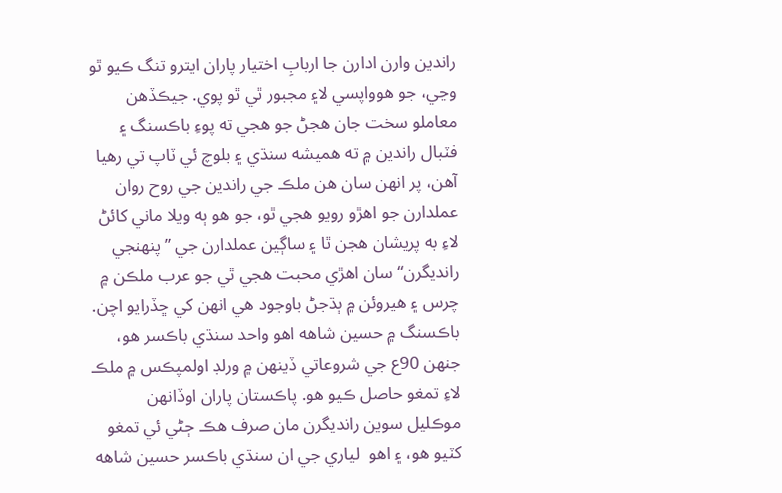راندين وارن ادارن جا اربابِ اختيار پاران ايترو تنگ ڪيو ٿو وڃي، جو هوواپسي لا۽ مجبور ٿي ٿو پوي. جيڪڏهن معاملو سخت جان هجڻ جو هجي ته پوءِ باڪسنگ ۽ فٽبال راندين ۾ ته هميشه سنڌي ۽ بلوچ ئي ٽاپ تي رهيا آهن، پر انهن سان هن ملڪ جي راندين جي روح روان عملدارن جو اهڙو رويو هجي ٿو، جو هو ٻه ويلا ماني کائڻ لاءِ به پريشان هجن ٿا ۽ ساڳين عملدارن جي ”پنهنجي رانديگرن“ سان اهڙي محبت هجي ٿي جو عرب ملڪن ۾ چرس ۽ هيروئن ۾ ٻڌجڻ باوجود هي انهن کي ڇڏرايو اچن. باڪسنگ ۾ حسين شاهه اهو واحد سنڌي باڪسر هو، جنهن 90ع جي شروعاتي ڏينهن ۾ ورلڊ اولمپڪس ۾ ملڪ لاءِ تمغو حاصل ڪيو هو. پاڪستان پاران اوڏانهن موڪليل سوين رانديگرن مان صرف هڪ ڄڻي ئي تمغو کٽيو هو، ۽ اهو  لياري جي ان سنڌي باڪسر حسين شاهه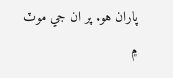پاران هو. پر ان جي موٽ ۾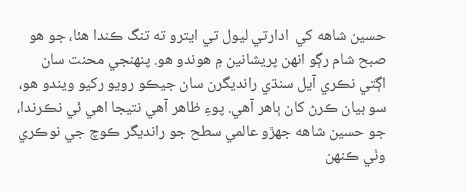حسين شاهه کي  ادارتي ليول تي ايترو ته تنگ ڪندا هئا، جو هو صبح شام رڳو انهن پريشانين ۾ هوندو هو. پنهنجي محنت سان  اڳتي نڪري آيل سنڌي رانديگرن سان جيڪو رويو رکيو ويندو هو، سو بيان ڪرڻ کان ٻاهر آهي. پوءِ ظاهر آهي نتيجا اهي ئي نڪرندا، جو حسين شاهه جهڙو عالمي سطح جو رانديگر ڪوچ جي نوڪري وٺي ڪنهن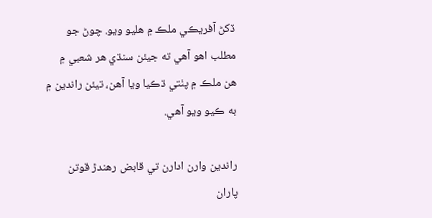ڏکڻ آفريڪي ملڪ ۾ هليو ويو. چوڻ جو مطلب اهو آهي ته جيئن سنڌي هر شعبي ۾ هن ملڪ ۾ پٺتي ڌڪيا ويا آهن، تيئن راندين ۾ به ڪيو ويو آهي.

راندين وارن ادارن تي قابض رهندڙ قوتن پاران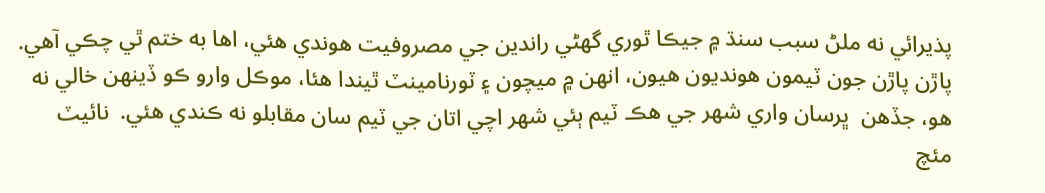پذيرائي نه ملڻ سبب سنڌ ۾ جيڪا ٿوري گهڻي راندين جي مصروفيت هوندي هئي، اها به ختم ٿي چڪي آهي. پاڙن پاڙن جون ٽيمون هونديون هيون، انهن ۾ ميچون ۽ ٽورنامينٽ ٿيندا هئا، موڪل وارو ڪو ڏينهن خالي نه هو، جڏهن  ڀرسان واري شهر جي هڪ ٽيم ٻئي شهر اچي اتان جي ٽيم سان مقابلو نه ڪندي هئي.  نائيٽ مئچ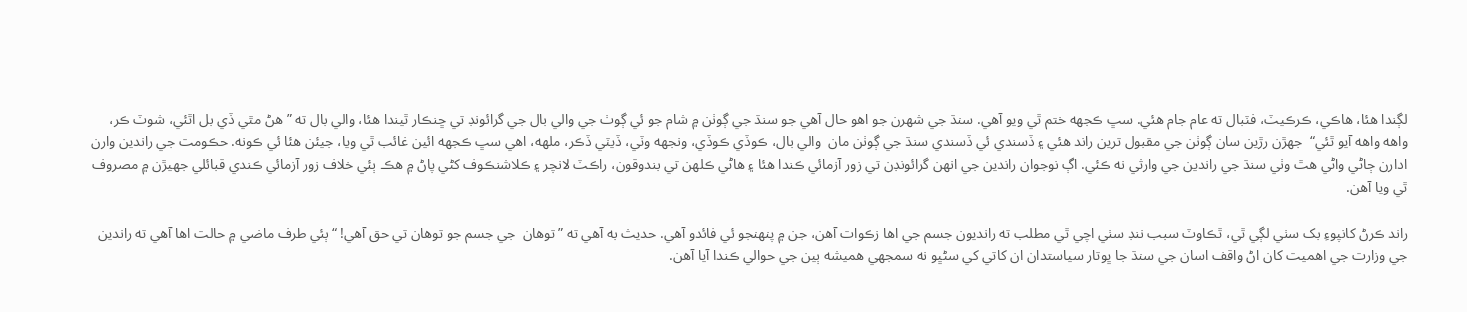لڳندا هئا، هاڪي، ڪرڪيٽ، فٽبال ته عام جام هئي. سڀ ڪجهه ختم ٿي ويو آهي. سنڌ جي شهرن جو اهو حال آهي جو سنڌ جي ڳوٺن ۾ شام جو ئي ڳوٺ جي والي بال جي گرائونڊ تي ڇنڪار ٿيندا هئا، والي بال ته ”هڻ مٿي ڏي بل اٿئي، شوٽ ڪر، واهه واهه آيو ٿئي“  جهڙن رڙين سان ڳوٺن جي مقبول ترين راند هئي ۽ ڏسندي ئي ڏسندي سنڌ جي ڳوٺن مان  والي بال، ڪوڏي ڪوڏي، ونجهه وٽي، ڏيٽي ڏڪر، ملهه، اهي سڀ ڪجهه ائين غائب ٿي ويا، جيئن هئا ئي ڪونه. حڪومت جي راندين وارن ادارن ڄاڻي واڻي هٿ وٺي سنڌ جي راندين جي وارثي نه ڪئي. اڳ نوجوان راندين جي انهن گرائونڊن تي زور آزمائي ڪندا هئا ۽ هاڻي ڪلهن تي بندوقون، راڪٽ لانچر ۽ ڪلاشنڪوف کڻي پاڻ ۾ هڪ ٻئي خلاف زور آزمائي ڪندي قبائلي جهيڙن ۾ مصروف ٿي ويا آهن.

راند ڪرڻ کانپوءِ بک سٺي لڳي ٿي، ٿڪاوٽ سبب ننڊ سٺي اچي ٿي مطلب ته رانديون جسم جي اها زڪوات آهن، جن ۾ پنهنجو ئي فائدو آهي. حديث به آهي ته ”توهان  جي جسم جو توهان تي حق آهي! “ٻئي طرف ماضي ۾ حالت اها آهي ته راندين جي وزارت جي اهميت کان اڻ واقف اسان جي سنڌ جا ڀوتار سياستدان ان کاتي کي سڻڀو نه سمجهي هميشه ٻين جي حوالي ڪندا آيا آهن.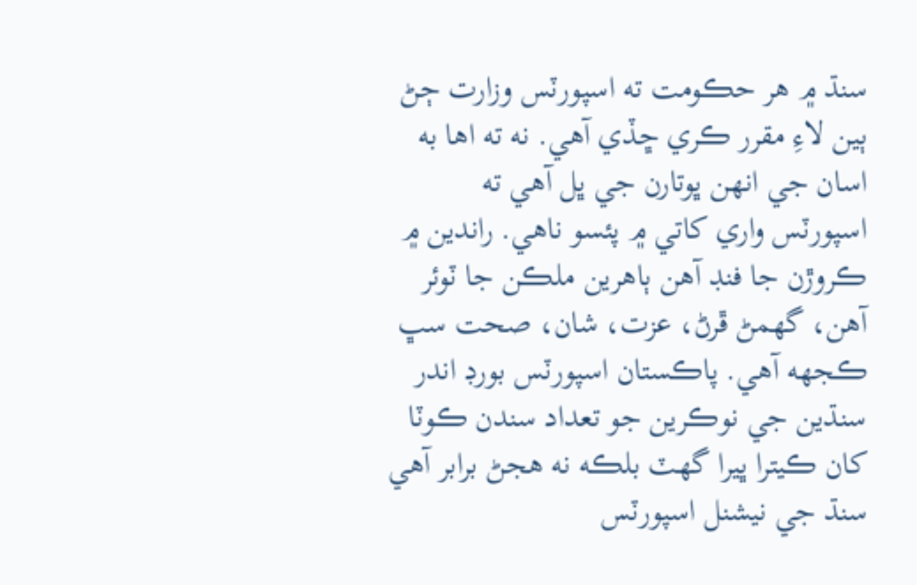سنڌ ۾ هر حڪومت ته اسپورٽس وزارت ڄڻ ٻين لاءِ مقرر ڪري ڇڏي آهي. نه ته اها به اسان جي انهن ڀوتارن جي ڀل آهي ته اسپورٽس واري کاتي ۾ پئسو ناهي. راندين ۾ ڪروڙن جا فنڊ آهن ٻاهرين ملڪن جا ٽوئر آهن، گهمڻ ڦرڻ، عزت، شان، صحت سڀ ڪجهه آهي. پاڪستان اسپورٽس بورڊ اندر سنڌين جي نوڪرين جو تعداد سندن ڪوٽا کان ڪيترا ڀيرا گهٽ بلڪه نه هجڻ برابر آهي سنڌ جي نيشنل اسپورٽس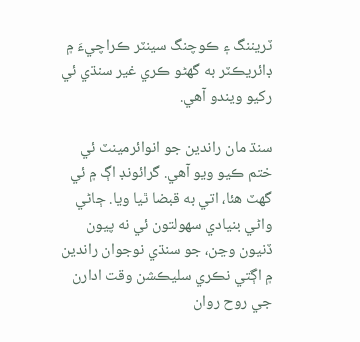ٽريننگ ۽ ڪوچنگ سينٽر ڪراچيءَ ۾ ڊائريڪٽر به گهڻو ڪري غير سنڌي ئي رکيو ويندو آهي.

سنڌ مان راندين جو انوائرمينٽ ئي ختم ڪيو ويو آهي. گرائونڊ اڳ ۾ ئي گهٽ هئا، اتي به قبضا ٿيا ويا. ڄاڻي واڻي بنيادي سهولتون ئي نه پيون ڏنيون وڃن، جو سنڌي نوجوان راندين ۾ اڳتي نڪري سليڪشن وقت ادارن جي روح روان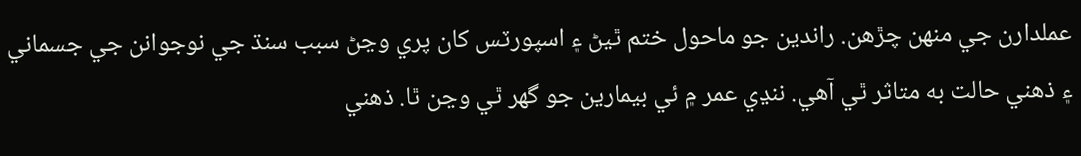عملدارن جي منهن چڙهن. راندين جو ماحول ختم ٿيڻ ۽ اسپورٽس کان پري وڃڻ سبب سنڌ جي نوجوانن جي جسماني ۽ ذهني حالت به متاثر ٿي آهي. ننڍي عمر ۾ ئي بيمارين جو گهر ٿي وڃن ٿا. ذهني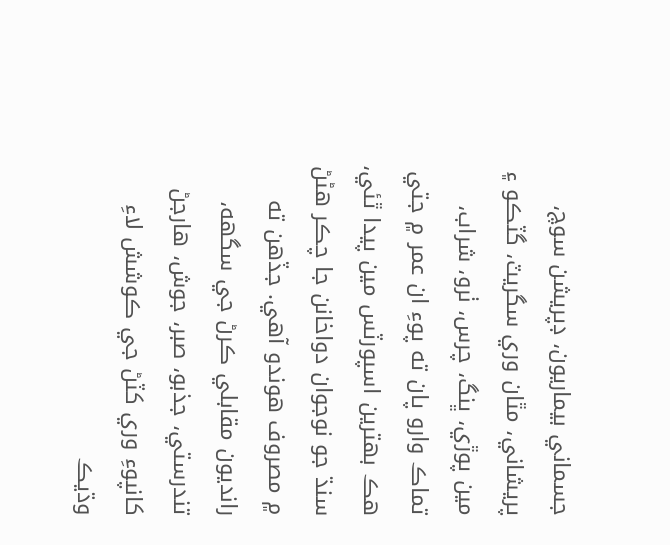جسماني بيماريون، ڊپريشن سوچ، پريشاني، مٿان وري سگريٽ، گٽڪو ۽ مين پوڙي، ڀنگ، چرس، ٺرو، شراب، تماڪ وارو پان ته پوءِ ان عمر ۾ جتي هڪ بهترين اسپورٽس مين پيدا ٿئي، سنڌ جو نوجوان دواخانن جا چڪر هڻڻ ۾ مصروف هوندو آهي. جڏهن ته رانديون مقابلي ڪرڻ جي سگهه، تندرستي، جذبو، صبر، جوش، هارجڻ کانپوءِ وري کٽڻ جي ڪوشش لاءِ وڌيڪ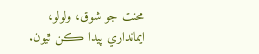محنت جو شوق، ولولو، ايمانداري پيدا ڪن ٿيون.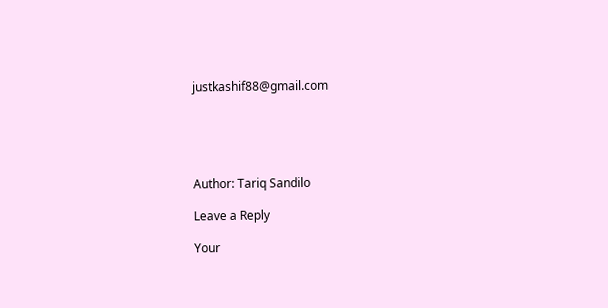justkashif88@gmail.com





Author: Tariq Sandilo

Leave a Reply

Your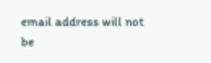email address will not be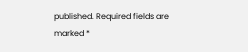published. Required fields are marked *